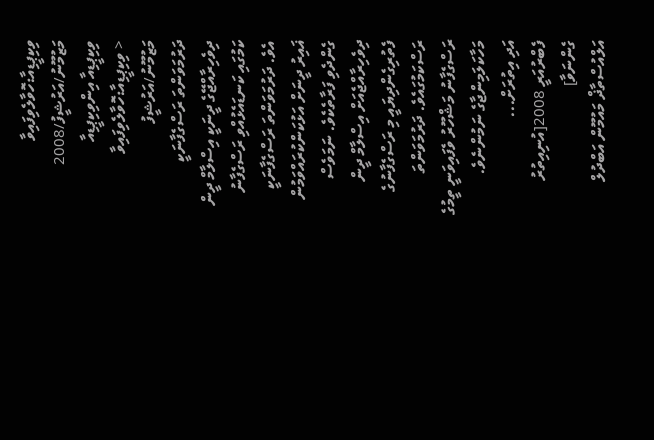ވިކިޕީޑިއާ:ހޮވާލެވިފައިވާ މަޒުމޫނު/އަރުޝީފު/2008
ވިކިޕީޑިއާ އިންވިކިޕީޑިއާ
< ވިކިޕީޑިއާ:ހޮވާލެވިފައިވާ މަޒުމޫނު/އަރުޝީފު
ދަރުމަވަންތަ ރަސްގެފާނަކީ ދިވެހިރާއްޖޭގެ ދީނަކީ އިސްލާމް ދީން ކަމުގައި ކަނޑައެޅުއްވި ރަސްގެފާނު އެވެ. ދަރުމަވަންތަ ރަސްގެފާނަކީ ޣައިރު ދީނަށް އަޅުކަންކުރައްވަމުން ގެންދެވި ފަރާތެކެވެ. ނަމަވެސް ދިވެހިރާއްޖެއަށް އިސްލާމް ދީން ފެތުރިގެންދިޔައީ މި ރަސްގެފާނުގެ ރަސްކަމުގައެވެ. ދަރުމަވަންތަ ރަސްގެފާނު މަޝްހޫރު ވެފައިވަނީ ތީމުގެ މަހާކަލަމިންޖާގެ ނަމުންނެވެ.
އަދި އިތުރަށް...
ފެބްރުއަރީ 2008[އުނިއިތުރު ގެންނަވާ]
އަލްއުސްތާޛް މައުމޫން އަބްދުލް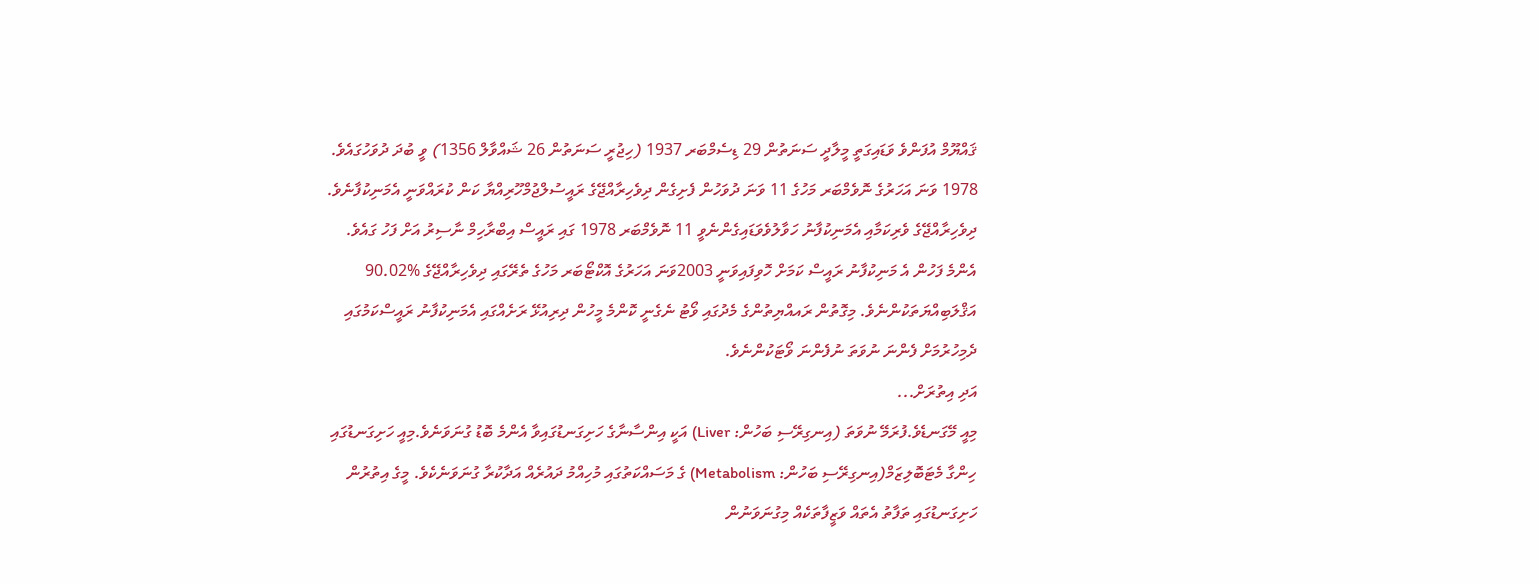ޤައްޔޫމް އުފަންވެ ވަޑައިގަތީ މީލާދީ ސަނަތުން 29 ޑިސެމްބަރ 1937 (ހިޖުރީ ސަނަތުން 26 ޝައްވާލް 1356) ވީ ބުދަ ދުވަހުގައެވެ. 1978 ވަނަ އަހަރުގެ ނޮވެމްބަރ މަހުގެ 11 ވަނަ ދުވަހުން ފެށިގެން ދިވެހިރާއްޖޭގެ ރައީސުލްޖުމްހޫރިއްޔާ ކަން ކުރައްވަނީ އެމަނިކުފާނެވެ. ދިވެހިރާއްޖޭގެ ވެރިކަމާއި އެމަނިކުފާނު ހަވާލުވެވަޑައިގެންނެވީ 11 ނޮވެމްބަރ 1978 ގައި ރައީސް އިބްރާހިމް ނާސިރު އަށް ފަހު ގައެވެ. އެންމެ ފަހުން އެ މަނިކުފާނު ރައީސް ކަމަށް ހޮވިފައިވަނީ 2003ވަނަ އަހަރުގެ އޮކްޓޯބަރ މަހުގެ ތެރޭގައި ދިވެހިރާއްޖޭގެ %90.02 އަޤްލަބިއްޔަތަކުންނެވެ. މިގޮތުން ރައއްޔިތުންގެ މެދުގައި ވޯޓު ނެގެނީ ކޮންމެ މީހުން ދިރިއުޅޭ ރަށެއްގައި އެމަނިކުފާނު ރައީސްކަމުގައި ދެމިހުރުމަށް ފެންނަ ނުވަތަ ނުފެންނަ ވޯޓަކުންނެވެ.
އަދި އިތުރަށް...
މިއީ މޭގަނޑެވެ.ފުރަމޭ ނުވަތަ (އިނގިރޭސި ބަހުން: Liver) އަކީ އިންސާނާގެ ހަށިގަނޑުގައިވާ އެންމެ ބޮޑު ގުނަވަނެވެ.މިއީ ހަށިގަނޑުގައި ހިންގާ މެޓަބޮލިޒަމް(އިނގިރޭސި ބަހުން: Metabolism) ގެ މަސައްކަތުގައި މުހިއްމު ދައުރެއް އަދާކުރާ ގުނަވަނެކެވެ. މީގެ އިތުރުން ހަށިގަނޑުގައި ތަފާތު އެތައް ވަޒީފާތަކެއް މިގުނަވަނުން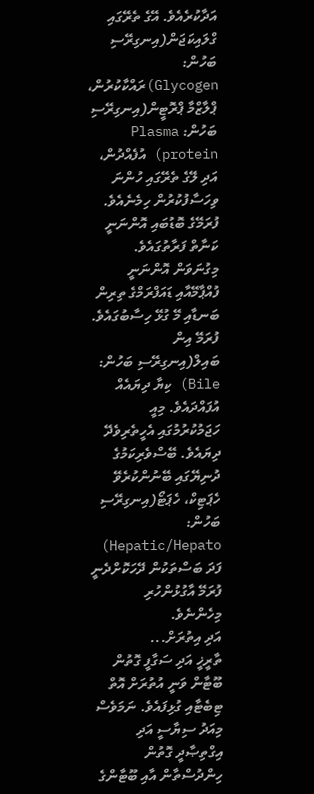އަދާކުރެއެވެ. އޭގެ ތެރޭގައި ގްލައިކަޖަން(އިނގިރޭސި ބަހުން: Glycogen)ރައްކާކުރުން، ޕްލާޒްމާ ޕްރޮޓީން(އިނގިރޭސި ބަހުން: Plasma protein) އުފެއްދުން، އަދި ލޭގެ ތެރޭގައި ހުންނަ ވިހަސާފުކުރުން ހިމެނެއެވެ. ފުރަމޭގެ ބޮޑުބައި އޮންނަނީ ކަނާތް ފަރާތުގައެވެ. މިގުނަވަން އޮންނަނީ ފުއްޕާމޭއާއި ޑައަފްރަމްގެ ތިރިން ބަނޑާއި މޭ ގުޅޭ ހިސާބުގައެވެ. ފުރަމޭ އިން ބައިލް(އިނގިރޭސި ބަހުން: Bile) ކިޔާ ދިޔައެއް އުފައްދައެވެ. މިއީ ހަޖަމުކުރުމުގައި އެހީތެރިވެދޭ ދިޔައެވެ. ބޭސްވެރިކަމުގެ ދުނިޔޭގައި ބޭނުންކުރެވޭ ހެޕަޓިކް، ހެޕަޓޯ(އިނގިރޭސި ބަހުން: Hepatic/Hepato) ފަދަ ބަސްތަކުން ދޭހަކޮށްދެނީ ފުރަމޭ އާގުޅުންހުރި މިހެންނެވެ.
އަދި އިތުރަށް...
ތާރީޚީ އަދި ސަގާފީ ގޮތުން ބޫޓާން ވަނީ އުތުރަށް އޮތް ޓިބެޓާއި ގުޅިފައެވެ. ނަމަވެސް މިއަދު ސިޔާސީ އަދި އިގްތިޞާދީ ގޮތުން ހިންދުސްތާން އާއި ބޫޓާންގެ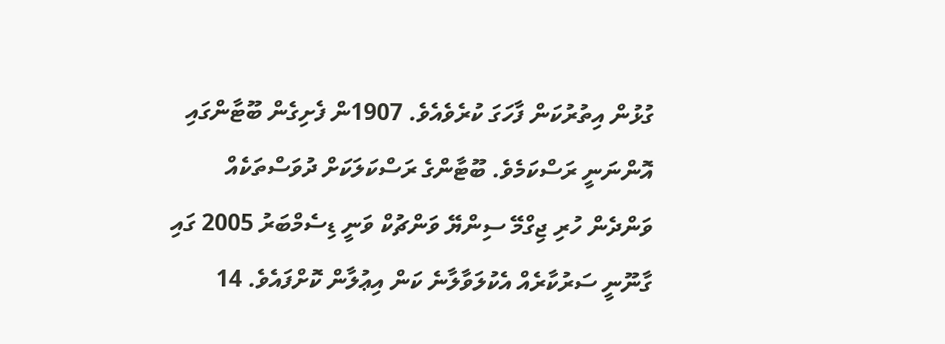ގުޅުން އިތުރުކަން ފާހަގަ ކުރެވެއެވެ. 1907ން ފެށިގެން ބޫޓާންގައި އޮންނަނީ ރަސްކަމެވެ. ބޫޓާންގެ ރަސްކަލަކަށް ދުވަސްތަކެއް ވަންދެން ހުރި ޖިގްމޭ ސިންޔޭ ވަންޗުކް ވަނީ ޑިސެމްބަރު 2005 ގައި ގާނޫނީ ސަރުކާރެއް އެކުލަވާލާނެ ކަން އިޢުލާން ކޮށްފައެވެ. 14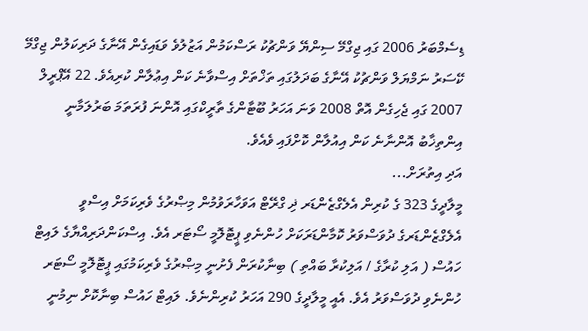ޑިސެމްބަރު 2006 ގައި ޖިގްމޭ ސިންޔޭ ވަންޗުކު ރަސްކަމުން އަޒުލުވެ ވަޑައިގެން އޭނާގެ ދަރިކަލުން ޖިގްމޭ ކޭސަރު ނަމްޔަލް ވަންޗުކު އޭނާގެ ބަދަލުގައި ތަޚްތަށް އިސްވާނެ ކަން އިޢުލާން ކުރިއެވެ. 22 އޭޕްރީލް 2007 ގައި ޖެހިގެން އޮތް 2008 ވަނަ އަހަރު ބޫޓާންގެ ތާރީކްގައި އޮންނަ ފުރަތަމަ ބަރުލަމާނީ އިންތިޚާބު އޮންނާނެ ކަން އިއުލާން ކޮށްފައި ވެއެވެ.
އަދި އިތުރަށް...
މީލާދީގެ 323 ގެ ކުރިން އެލެގްޒެންޑަރ ޛި ގްރޭޓް އަވަހާރަވުމުން މިޞްރުގެ ވެރިކަމަށް އިސްވީ އެލެގްޒެންޑަރގެ ދުވަސްވަރު ކޮމާންޑަރަކަށް ހުންނެވި ޕީޓޮލޮމީ ސޯޓަރ އެވެ. އިސްކަންދަރިއްޔާގެ ލައިޓް ހައުސް ( އަލި ކުރާގެ / އަލިކުރާ ބައްތި ) ބިނާކުރަން ފެށުނީ މިޞްރުގެ ވެރިކަމުގައި ޕީޓޮލޮމީ ސޯޓަރ ހުންނެވި ދުވަސްވަރު އެވެ. އެއީ މީލާދީގެ 290 އަހަރު ކުރިންނެވެ. ލައިޓް ހައުސް ބިނާކޮށް ނިމުނީ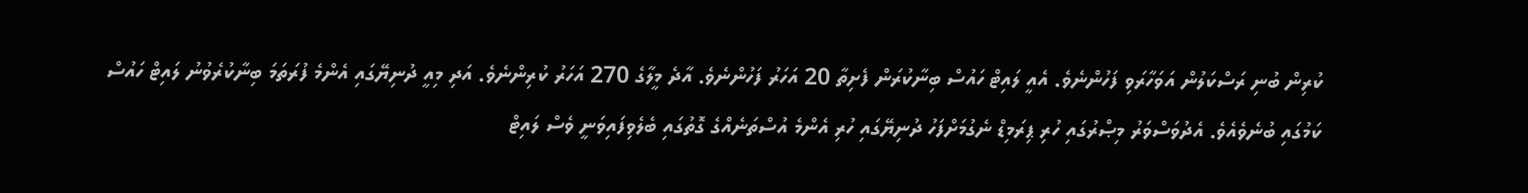ކުރިން ބުނި ރަސްކަލުން އަވަހާރަވި ފަހުންނެވެ. އެއީ ލައިޓް ހައުސް ބިނާކުރަން ފެށިތާ 20 އަހަރު ފަހުންނެވެ. އާދެ މީލާގެ 270 އަހަރު ކުރިންނެވެ. އަދި މިއީ ދުނިޔޭގައި އެންމެ ފުރަތަމަ ބިނާކުރެވުނު ލައިޓް ހައުސް ކަމުގައި ބުނެވެއެވެ. އެދުވަސްވަރު މިޞްރުގައި ހުރި ޕިރަމިޑް ނެގުމަށްފަހު ދުނިޔޭގައި ހުރި އެންމެ އުސްތަނެއްގެ ގޮތުގައި ބެލެވިފައިވަނީ ވެސް ލައިޓް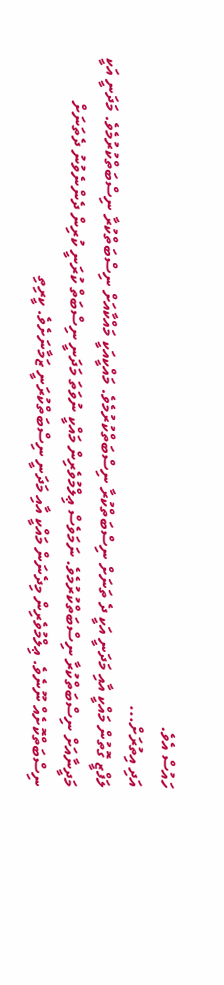ހައުސް އެވެ.
އަދި އިތުރަށް...
ލަފްޒީ ގޮތުން މައްކީ އާއި މަދަނީ އަކީ ދެ ތަނަށް ނިސްބަތްކުރާ ނިސްބަތްކުރުމެވެ. މައްކީއަކީ މައްކާއަށް ނިސްބަތްކުރާ ނިސްބަތްކުރުމެވެ. މަދަނީ އަކީ މަދީނާއަށް ނިސްބަތްކުރާ ނިސްބަތްކުރުމެވެ. ނަމަވެސް ޢިލްމުވެރިން މައްކީ ނުވަތަ މަދަނީ ނިސްބަތް ކުރަނީ ކުރިން ދެންނެވުނު ދެތަނަށް ނިސްބަތްކޮށެއް ނޫނެވެ. ޢިލްމުވެރިން މިދެނަން މައްކީ އާއި މަދަނީ ނިސްބަތްކުރަނީ ޒަމާނަށެވެ. ކީރިތި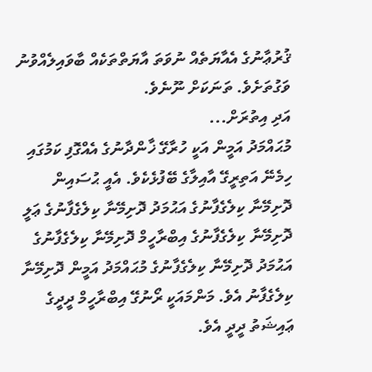ޤުރުޢާނުގެ އެއާޔަތެއް ނުވަތަ އާޔަތްތަކެއް ބާވައިލެއްވުނު ވަގުތަށެވެ. ތަނަކަށް ނޫނެވެ.
އަދި އިތުރަށް...
މުޙައްމަދު އަމީން އަކީ ހުރާގޭ ޚާންދާނުގެ އެއްގޮފި ކަމުގައި ހިމެނޭ އަތިރީގޭ އާއިލާގެ ބޭފުޅެކެވެ. އެއީ ޙުސައިން ދޮށިމޭނާ ކިލެގެފާނުގެ އަޙުމަދު ދޮށިމޭނާ ކިލެގެފާނުގެ ޢަލީ ދޮށިމޭނާ ކިލެގެފާނުގެ އިބްރާހީމް ދޮށިމޭނާ ކިލެގެފާނުގެ އަޙުމަދު ދޮށިމޭނާ ކިލެގެފާނުގެ މުޙައްމަދު އަމީން ދޮށިމޭނާ ކިލެގެފާނު އެވެ. މަންމައަކީ ރޯނުގޭ އިބްރާހީމް ދީދީގެ ޢައިޝަތު ދީދީ އެވެ.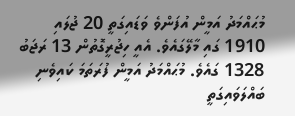މުޙައްމަދު އަމީން އުފަންވެ ވަޑައިގަތީ 20 ޖުލައި 1910 ގައި މާލޭގައެވެ. އެއީ ހިޖުރީގޮތުން 13 ރަޖަބު 1328 ގައެވެ. މުޙައްމަދު އަމީން ފުރަތަމަ ކައިވެނި ބައްލަވައިގަތީ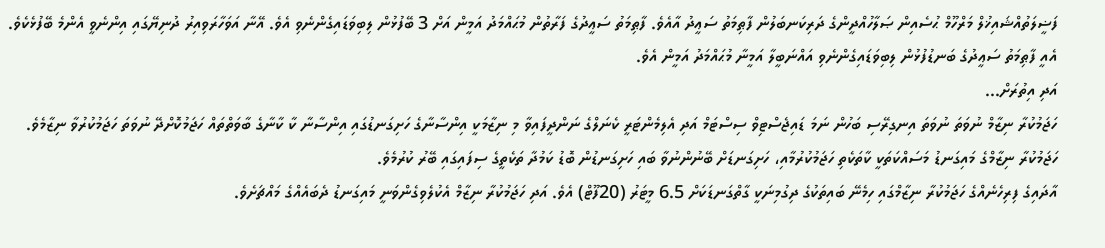ފަޟީލަތުއްޝައިޚުލް މަރްހޫމް ޙުސެއިން ޞަލާހުއްދީންގެ ދަރިކަނބަލުން ފާޠިމަތު ސަޢީދު އާއެވެ. ފާޠިމަތު ސަޢީދުގެ ފަރާތުން މުޙައްމަދު އަމީން އަށް 3 ބޭފުޅުން ލިބިވަޑައިގެންނެވި އެވެ. އޭނާ އަވަހާރަވިއިރު ދުނިޔޭގައި އިންނެވީ އެންމެ ބޭފުޅެކެވެ. އެއީ ފާޠިމަތު ސަޢީދުގެ ބަނޑުފުޅުން ލިބިވަޑައިގެންނެވި އައްނަބީލާ އަމީނާ މުޙައްމަދު އަމީން އެވެ.
އަދި އިތުރަށް...
ހަޖަމުކުރާ ނިޒާމް ނުވަތަ ނުވަތަ އިނގިރޭސި ބަހުން ނަމަ ޑައިޖެސްޓިވް ސިސްޓަމް އަދި އެލިމެންޓަރީ ކެނަލްގެ ނަންދީފައިވާ މި ނިޒާމަކީ އިންސާނާގެ ހަށިގަނޑުގައި އިންސާނާ ކާ ކާނާގެ ބާވަތްތައް ހަޖަމުކޮށްދޭ ނުވަތަ ހަޖަމުކުރުވާ ނިޒާމެވެ. ހަޖަމުކުރާ ނިޒާމްގެ މައިގަނޑު މަސައްކަތަކީ ކާތަކެތި ހަޖަމުކުރުމާއި، ހަށިގަނޑަށް ބޭނުންނުވާ ބައި ހަށިގަނޑުން ބޮޑު ކަމުދާ ތަކެތީގެ ސިފައިގައި ބޭރު ކުރުމެވެ.
އާދައިގެ ފިރިހެނެއްގެ ހަޖަމުކުރާ ނިޒާމްގައި ހިމެނޭ ބައިތަކުގެ ދިގުމިނަކީ ގާތްގަނޑަކަށް 6.5 މީޓަރު (20ފޫޓް) އެވެ. އަދި ހަޖަމުކުރާ ނިޒާމް އެކުލެވިގެންވަނީ މައިގަނޑު ދެބައެއްގެ މައްޗަށެވެ.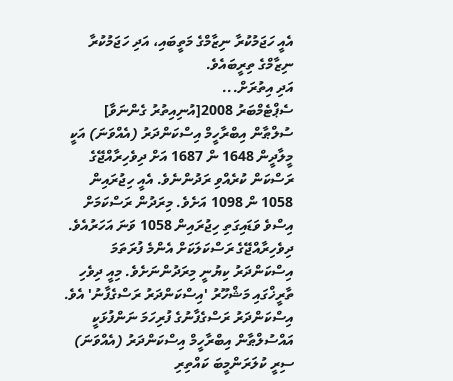އެއީ ހަޖަމުކުރާ ނިޒާމްގެ މަތީބައި، އަދި ހަޖަމުކުރާ ނިޒާމްގެ ތިރީބައެވެ.
އަދި އިތުރަށް...
ސެޕްޓެމްބަރު 2008[އުނިއިތުރު ގެންނަވާ]
ސުލްޠާން އިބްރާހީމް އިސްކަންދަރު (އެއްވަނަ) އަކީ މީލާދީން 1648 ން 1687 އަށް ދިވެހިރާއްޖޭގެ ރަސްކަން ކުރެއްވި ރަދުންނެވެ. އެއީ ހިޖުރައިން 1058 ން 1098 އަށެވެ. މިރަދުން ރަސްކަމަށް އިސްވެ ވަޑައިގަތި ހިޖުރައިން 1058 ވަނަ އަހަރުއެވެ. ދިވެހިރާއްޖޭގެ ރަސްކަލަކަށް އެންމެ ފުރަތަމަ އިސްކަންދަރު ކިޔުނީ މިރަދުންނަށެވެ. މިއީ ދިވެހި ތާރީޚްގައި މަޝްހޫރު 'އިސްކަންދަރު ރަސްގެފާނު' އެވެ.
އިސްކަންދަރު ރަސްގެފާނުގެ ފުރިހަމަ ނަންފުޅަކީ އައްސުލްޠާން އިބްރާހީމް އިސްކަންދަރު (އެއްވަނަ) ސިރީ ކުލަރަންމީބަ ކައްތިރި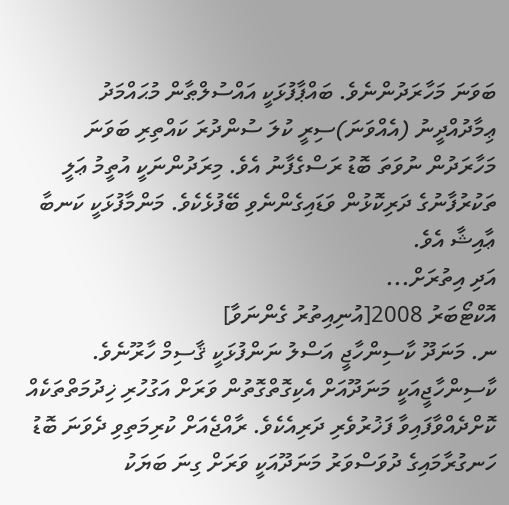ބަވަނަ މަހާރަދުންނެވެ. ބައްޕާފުޅަކީ އައްސުލްޠާން މުޙައްމަދު ޢިމާދުއްދީނު (އެއްވަނަ)ސިރީ ކުލަ ސުންދުރަ ކައްތިރި ބަވަނަ މަހާރަދުން ނުވަތަ ބޮޑު ރަސްގެފާނު އެވެ. މިރަދުންނަކީ އުތީމު ޢަލީ ތަކުރުފާނުގެ ދަރިކޮޅުން ވަޑައިގެންނެވި ބޭފުޅެކެވެ. މަންމާފުޅަކީ ކަނބާ ޢާއިޝާ އެވެ.
އަދި އިތުރަށް...
އޮކްޓޯބަރު 2008[އުނިއިތުރު ގެންނަވާ]
ނ. މަނަދޫ ކާސިންހާޖީ އަސްލު ނަންފުޅަކީ ޤާސިމް ހާރޫނެވެ. ކާސިންހާޖީއަކީ މަނަދޫއަށް އެކިގޮތްގޮތުން ވަރަށް އަގުހުރި ޚިދުމަތްތަކެއް ކޮށްދެއްވާފައިވާ ފަޚުރުވެރި ދަރިއެކެވެ. ރާއްޖެއަށް ކުރިމަތިވި ދެވަނަ ބޮޑު ހަނގުރާމައިގެ ދުވަސްވަރު މަނަދޫއަކީ ވަރަށް ގިނަ ބަޔަކު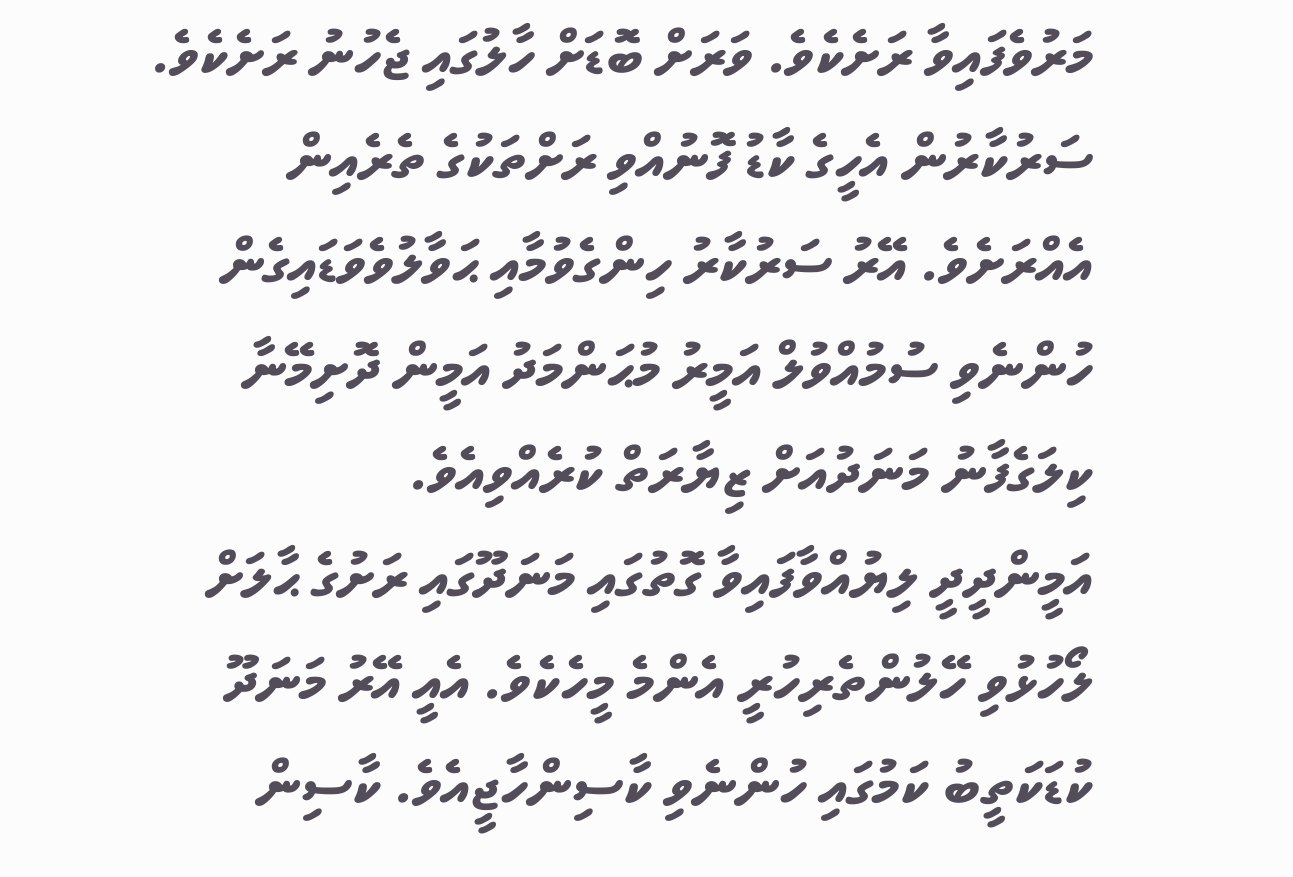މަރުވެފައިވާ ރަށެކެވެ. ވަރަށް ބޮޑަށް ހާލުގައި ޖެހުނު ރަށެކެވެ. ސަރުކާރުން އެހީގެ ކާޑު ފޮނުއްވި ރަށްތަކުގެ ތެރެއިން އެއްރަށެވެ. އޭރު ސަރުކާރު ހިންގެވުމާއި ޙަވާލުވެވަޑައިގެން ހުންނެވި ސުމުއްވުލް އަމީރު މުޙަންމަދު އަމީން ދޮށިމޭނާ ކިލަގެފާނު މަނަދުއަށް ޒިޔާރަތް ކުރެއްވިއެވެ.
އަމީންދީދީ ލިޔުއްވާފައިވާ ގޮތުގައި މަނަދޫގައި ރަށުގެ ޙާލަށް ލޯހުޅުވި ހޭލުންތެރިހުރީ އެންމެ މީހެކެވެ. އެއީ އޭރު މަނަދޫ ކުޑަކަތީބު ކަމުގައި ހުންނެވި ކާސިންހާޖީއެވެ. ކާސިން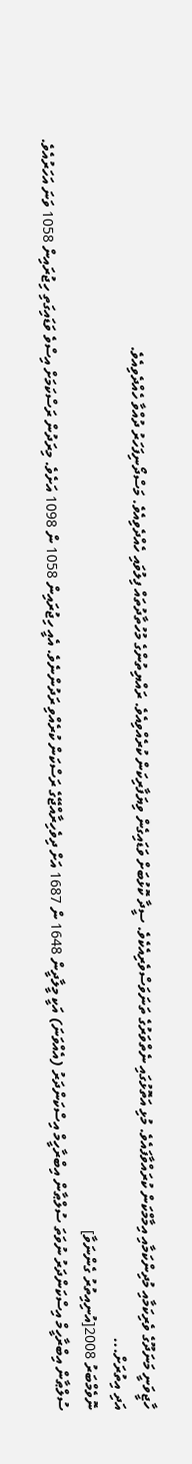ހާޖީވަނީ މަނަދޫގެ ވެރިކަމާއި މުދިންކަމާއި އިމާމްކަން ކުރައްވާފައެވެ. މުޅި އަތޮޅުގައި ނެތްވަރުގެ ތަނަވަސްވެރިއެކެވެ. ސީދާ ކޮޅުބަށް ވަޑައިގެން ވިޔަފާރިކަން ކުރެއްވިއެވެ. ރައްޔިތުންގެ މުހުތާދުތައް ފިލުވައި ހެއްދެވިއެވެ. މަސްދޯނިފަހަރު ދުއްވާ ހެއްދެވިއެވެ.
އަދި އިތުރަށް...
ނޮވެމްބަރު 2008[އުނިއިތުރު ގެންނަވާ]
ސުލްޠާން އިބްރާހީމް އިސްކަންދަރު ނުވަތަ ސުލްޠާން އިބްރާހީމް އިސްކަންދަރު (އެއްވަނަ) އަކީ މީލާދީން 1648 ން 1687 އަށް ދިވެހިރާއްޖޭގެ ރަސްކަން ކުރެއްވި ރަދުންނެވެ. އެއީ ހިޖުރައިން 1058 ން 1098 އަށެވެ. މިރަދުން ރަސްކަމަށް އިސްވެ ވަޑައިގަތި ހިޖުރައިން 1058 ވަނަ އަހަރުއެވެ.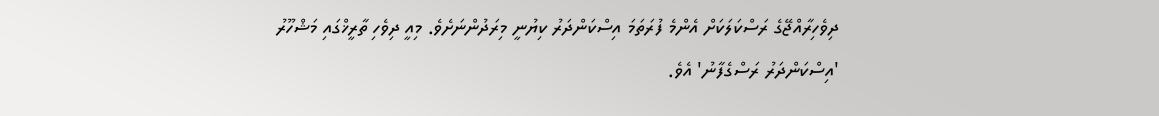ދިވެހިރާއްޖޭގެ ރަސްކަލަކަށް އެންމެ ފުރަތަމަ އިސްކަންދަރު ކިޔުނީ މިރަދުންނަށެވެ. މިއީ ދިވެހި ތާރީޚްގައި މަޝްހޫރު 'އިސްކަންދަރު ރަސްގެފާނު' އެވެ.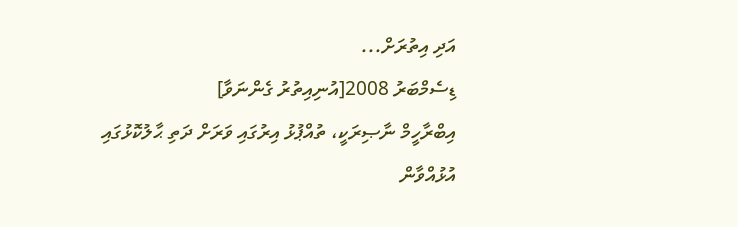އަދި އިތުރަށް...
ޑިސެމްބަރު 2008[އުނިއިތުރު ގެންނަވާ]
އިބްރާހީމް ނާޞިރަކީ، ތުއްޕުޅު އިރުގައި ވަރަށް ދަތި ޙާލުކޮޅުގައި އުޅުއްވާން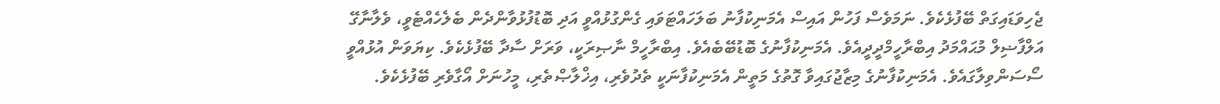ޖެހިވަޑައިގަތް ބޭފުޅެކެވެ. ނަމަވެސް ފަހުން އައިސް އެމަނިކުފާނު ބަލަހައްޓަވައި ގެންގުޅުއްވީ އަދި ބޮޑުފުޅުވާންދެން ބެލެހެއްޓެވީ، ވެލާނާގޭ އަލްފާޟިލް މުޙައްމަދު އިބްރާހީމްދީދީއެވެ. އެމަނިކުފާނުގެ ބޮޑުބޭބެއެވެ. އިބްރާހީމް ނާޞިރަކީ، ވަރަށް ސާދާ ބޭފުޅެކެވެ. ކިޔަވަން އުޅުއްވީ ސޯސަންވިލާގައެވެ. އެމަނިކުފާނުގެ މިޒާޖުގައިވާ ގޮތުގެ މަތީން އެމަނިކުފާނަކީ ތެދުވެރި، އިޚްލާޞްތެރި، މީހުނަށް އޯގާވެރި ބޭފުޅެކެވެ.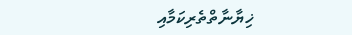ޚިޔާނާތްތެރިކަމާއި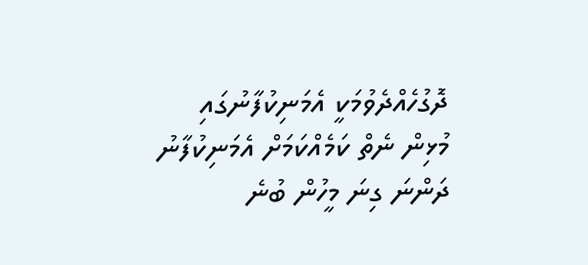ދޮގުހެއްދެވުމަކީ އެމަނިކުފާނުގައި މުޅިން ނެތް ކަމެއްކަމަށް އެމަނިކުފާނު ދަންނަ ގިނަ މީހުން ބުނެ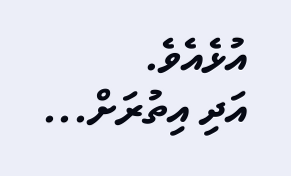އުޅެއެވެ.
އަދި އިތުރަށް...